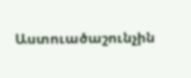Աստուածաշունչին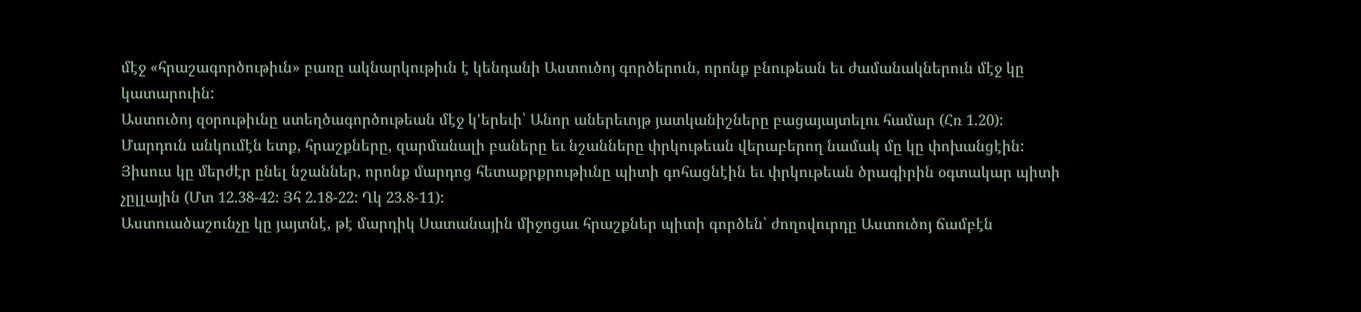մէջ «հրաշագործութիւն» բառը ակնարկութիւն է կենդանի Աստուծոյ գործերուն, որոնք բնութեան եւ ժամանակներուն մէջ կը կատարուին:
Աստուծոյ զօրութիւնը ստեղծագործութեան մէջ կ'երեւի՝ Անոր աներեւոյթ յատկանիշները բացայայտելու համար (Հռ 1.20):
Մարդուն անկումէն ետք, հրաշքները, զարմանալի բաները եւ նշանները փրկութեան վերաբերող նամակ մը կը փոխանցէին: Յիսուս կը մերժէր ընել նշաններ, որոնք մարդոց հետաքրքրութիւնը պիտի գոհացնէին եւ փրկութեան ծրագիրին օգտակար պիտի չըլլային (Մտ 12.38-42: Յհ 2.18-22: Ղկ 23.8-11):
Աստուածաշունչը կը յայտնէ, թէ մարդիկ Սատանային միջոցաւ հրաշքներ պիտի գործեն՝ ժողովուրդը Աստուծոյ ճամբէն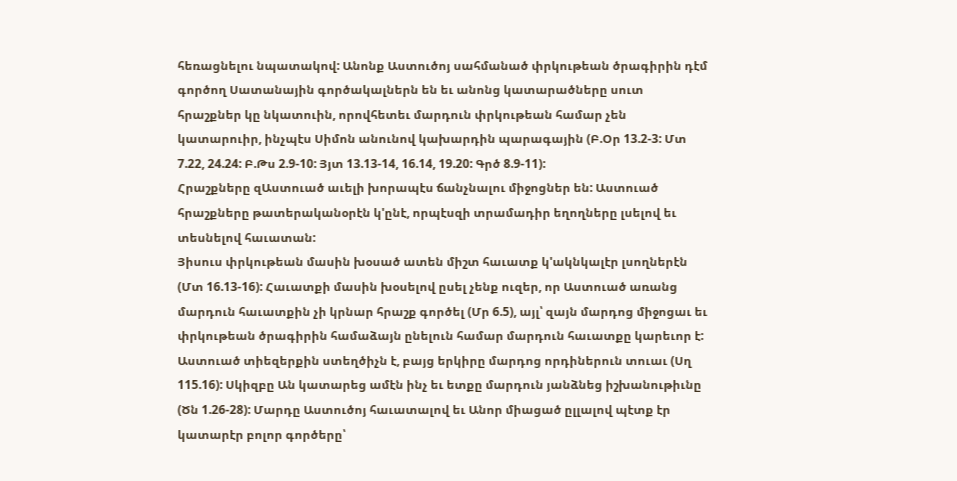հեռացնելու նպատակով: Անոնք Աստուծոյ սահմանած փրկութեան ծրագիրին դէմ գործող Սատանային գործակալներն են եւ անոնց կատարածները սուտ հրաշքներ կը նկատուին, որովհետեւ մարդուն փրկութեան համար չեն կատարուիր, ինչպէս Սիմոն անունով կախարդին պարագային (Բ.Օր 13.2-3: Մտ 7.22, 24.24: Բ.Թս 2.9-10: Յյտ 13.13-14, 16.14, 19.20: Գրծ 8.9-11):
Հրաշքները զԱստուած աւելի խորապէս ճանչնալու միջոցներ են: Աստուած հրաշքները թատերականօրէն կ'ընէ, որպէսզի տրամադիր եղողները լսելով եւ տեսնելով հաւատան:
Յիսուս փրկութեան մասին խօսած ատեն միշտ հաւատք կ'ակնկալէր լսողներէն (Մտ 16.13-16): Հաւատքի մասին խօսելով ըսել չենք ուզեր, որ Աստուած առանց մարդուն հաւատքին չի կրնար հրաշք գործել (Մր 6.5), այլ՝ զայն մարդոց միջոցաւ եւ փրկութեան ծրագիրին համաձայն ընելուն համար մարդուն հաւատքը կարեւոր է:
Աստուած տիեզերքին ստեղծիչն է, բայց երկիրը մարդոց որդիներուն տուաւ (Սղ 115.16): Սկիզբը Ան կատարեց ամէն ինչ եւ ետքը մարդուն յանձնեց իշխանութիւնը (Ծն 1.26-28): Մարդը Աստուծոյ հաւատալով եւ Անոր միացած ըլլալով պէտք էր կատարէր բոլոր գործերը՝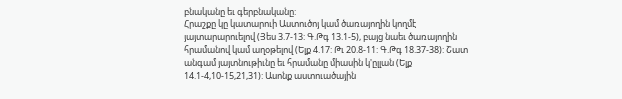բնականը եւ գերբնականը:
Հրաշքը կը կատարուի Աստուծոյ կամ ծառայողին կողմէ յայտարարուելով (Յես 3.7-13: Գ.Թգ 13.1-5), բայց նաեւ ծառայողին հրամանով կամ աղօթելով (Ելք 4.17: Թւ 20.8-11: Գ.Թգ 18.37-38): Շատ անգամ յայտնութիւնը եւ հրամանը միասին կ'ըլլան (Ելք 14.1-4,10-15,21,31): Ասոնք աստուածային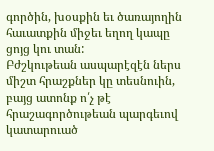գործին, խօսքին եւ ծառայողին հաւատքին միջեւ եղող կապը ցոյց կու տան:
Բժշկութեան ասպարէզէն ներս միշտ հրաշքներ կը տեսնուին, բայց ատոնք ո՛չ թէ հրաշագործութեան պարգեւով կատարուած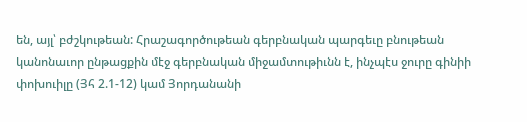են, այլ՝ բժշկութեան: Հրաշագործութեան գերբնական պարգեւը բնութեան կանոնաւոր ընթացքին մէջ գերբնական միջամտութիւնն է, ինչպէս ջուրը գինիի փոխուիլը (Յհ 2.1-12) կամ Յորդանանի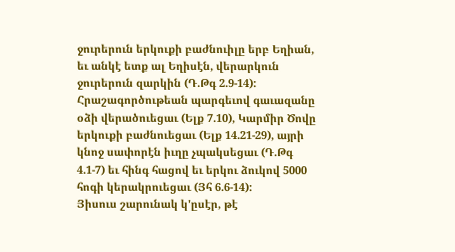ջուրերուն երկուքի բաժնուիլը երբ Եղիան, եւ անկէ ետք ալ Եղիսէն, վերարկուն ջուրերուն զարկին (Դ.Թգ 2.9-14):
Հրաշագործութեան պարգեւով գաւազանը օձի վերածուեցաւ (Ելք 7.10), Կարմիր Ծովը երկուքի բաժնուեցաւ (Ելք 14.21-29), այրի կնոջ սափորէն իւղը չպակսեցաւ (Դ.Թգ 4.1-7) եւ հինգ հացով եւ երկու ձուկով 5000 հոգի կերակրուեցաւ (Յհ 6.6-14):
Յիսուս շարունակ կ'ըսէր, թէ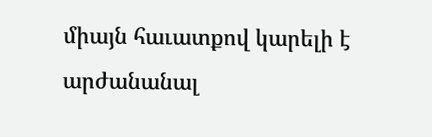միայն հաւատքով կարելի է արժանանալ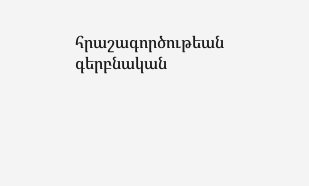հրաշագործութեան գերբնական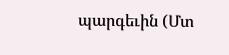պարգեւին (Մտ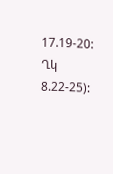17.19-20: Ղկ 8.22-25):